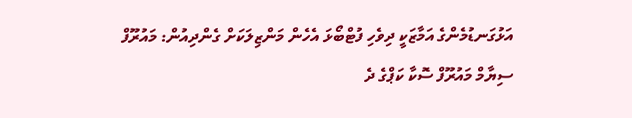އަޅުގަނޑުމެންގެ އަމާޒަކީ ދިވެހި ފުޓްބޯޅަ އެހެން މަންޒިލަކަށް ގެންދިއުން: މައުރޫފް
ސިޔާމް މައުރޫފް ސޮކާ ކަޕްގެ ދެ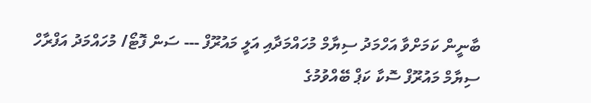ބާނީން ކަމަށްވާ އަހްމަދު ސިޔާމް މުހައްމަދާއި އަލީ މައުރޫފް --- ސަން ފޮޓޯ/ މުހައްމަދު އަފްރާހް
ސިޔާމް މައުރޫފް ސޮކާ ކަޕް ބޭއްވުމުގެ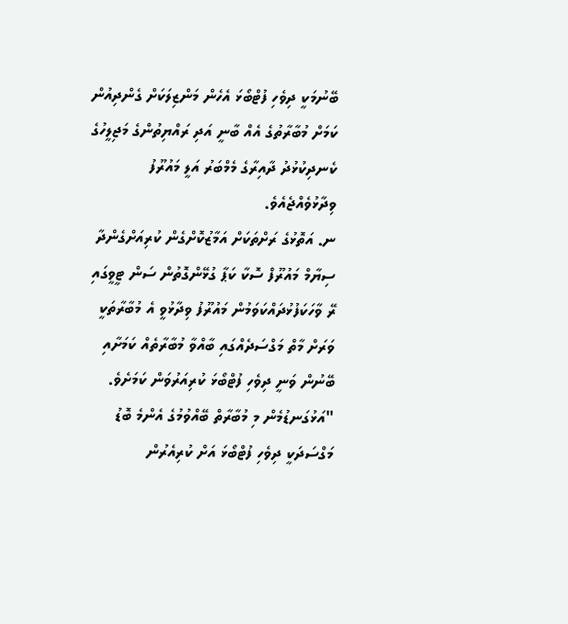ބޭނުމަކީ ދިވެހި ފުޓްބޯޅަ އެހެން މަންޒިލަކަށް ގެންދިއުން ކަމަށް މުބާރާތުގެ އެއް ބާނީ އަދި ރައްޔިތުންގެ މަޖިލީހުގެ ކެނދިކުޅުދު ދާއިރާގެ މެމްބަރު އަލީ މައުރޫފު ވިދާޅުވެއްޖެއެވެ.
ނ. އަތޮޅުގެ ރަށްތަކަށް އަމާޒުކޮށްގެން ކުރިއަށްގެންދާ ސިޔާމް މައުރޫފް ސޮކާ ކަޕާ ގުޅޭންގޮތުން ސަން ޓީވީގައި ރޭ ވާހަކަފުޅުދައްކަވަމުން މައުރޫފު ވިދާޅުވީ އެ މުބާރާތަކީ ވަރަށް މާތް މަގްސަދެއްގައި ބާއްވާ މުބާރާތެއް ކަމަށާއި ބޭނުން ވަނީ ދިވެހި ފުޓްބޯޅަ ކުރިއަރުވަން ކަމަށެވެ.
"އަޅުގަނޑުމެން މި މުބާރާތް ބޭއްވުމުގެ އެންމެ ބޮޑު މަގްސަދަކީ ދިވެހި ފުޓްބޯޅަ އަށް ކުރިއެރުން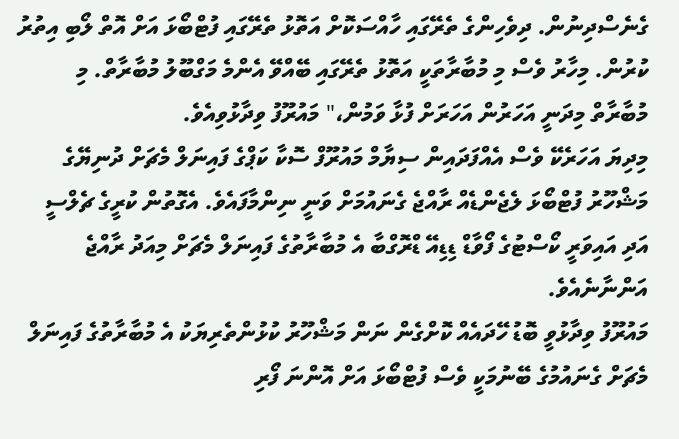ގެނެސްދިނުން. ދިވެހިންގެ ތެރޭގައި ހާއްސަކޮށް އަތޮޅު ތެރޭގައި ފުޓްބޯޅަ އަށް އޮތް ލޯބި އިތުރު ކުރުން. މިހާރު ވެސް މި މުބާރާތަކީ އަތޮޅު ތެރޭގައި ބޭއްވޭ އެންމެ މަގްބޫލު މުބާރާތް. މި މުބާރާތް މިދަނީ އަހަރުން އަހަރަށް ފުޅާ ވަމުން،" މައުރޫފު ވިދާޅުވިއެވެ.
މިދިޔަ އަހަރެކޭ ވެސް އެއްފަދައިން ސިޔާމް މައުރޫފް ސޮކާ ކަޕްގެ ފައިނަލް މެޗަށް ދުނިޔޭގެ މަޝްހޫރު ފުޓްބޯޅަ ލެޖެންޑެއް ރާއްޖެ ގެނައުމަށް ވަނީ ނިންމާފައެވެ. އެގޮތުން ކުރީގެ ޗެލްސީ އަދި އައިވަރީ ކޯސްޓުގެ ފޯވާޑް ޑިޑިއޭ ޑްރޮގްބާ އެ މުބާރާތުގެ ފައިނަލް މެޗަށް މިއަދު ރާއްޖެ އަންނާނެއެވެ.
މައުރޫފު ވިދާޅުވީ ބޮޑު ހޭދައެއް ކޮށްގެން ނަން މަޝްހޫރު ކުޅުންތެރިޔަކު އެ މުބާރާތުގެ ފައިނަލް މެޗަށް ގެނައުމުގެ ބޭނުމަކީ ވެސް ފުޓްބޯޅަ އަށް އޮންނަ ފޯރި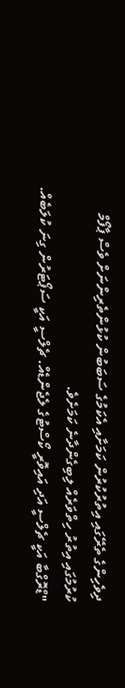ދިވެހިންގެ ތެރޭގައި އިތުރުކުރުން ކަމަށާއި އެކަމުގެ ސަބަބުން ކުޅުންތެރިންނަށް ވެސް ޕާފޯމް ކުރުމުގައި އިތުރު ހިތްވަރެއް ލިބިގެންދާނެ ކަމަށެވެ.
"ޑްރޮގްބާ އަކީ ޗެލްސީ އަދި އައިވޮރީ ކޯސްޓުގެ ލެޖެންޑެއް. ޗެލްސީ އަކީ ސަޕޯޓަރުން ގިނަ ކުލަބެއް.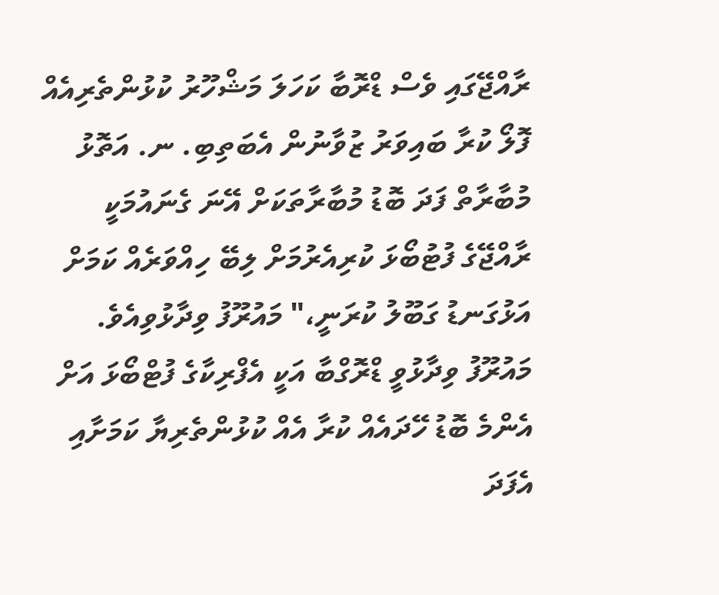ރާއްޖޭގައި ވެސް ޑްރޮބާ ކަހަލަ މަޝްހޫރު ކުޅުންތެރިއެއް ފޮލޯ ކުރާ ބައިވަރު ޒުވާނުން އެބަތިބި. ނ. އަތޮޅު މުބާރާތް ފަދަ ބޮޑު މުބާރާތަކަށް އޭނަ ގެނައުމަކީ ރާއްޖޭގެ ފުޓުބޯޅަ ކުރިއެރުމަށް ލިބޭ ހިއްވަރެއް ކަމަށް އަޅުގަނޑު ގަބޫލު ކުރަނީ،" މައުރޫފު ވިދާޅުވިއެވެ.
މައުރޫފު ވިދާޅުވީ ޑްރޮގްބާ އަކީ އެފްރިކާގެ ފުޓްބޯޅަ އަށް އެންމެ ބޮޑު ހޭދައެއް ކުރާ އެއް ކުޅުންތެރިޔާ ކަމަށާއި އެފަދަ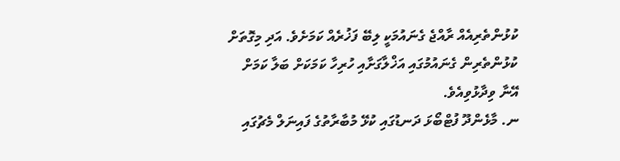ކުޅުންތެރިއެއް ރާއްޖެ ގެނައުމަކީ ލިބޭ ފަޚުރެއް ކަމަށެވެ. އަދި މިގޮތަށް ކުޅުންތެރިން ގެނައުމުގައި އަޚްލާގަށާއި ހުރިހާ ކަމަކަށް ބަލާ ކަމަށް އޭނާ ވިދާޅުވިއެވެ.
ނ. މާޅެންދޫ ފުޓްބޯޅަ ދަނޑުގައި ކުޅޭ މުބާރާތުގެ ފައިނަލް މެޗުގައި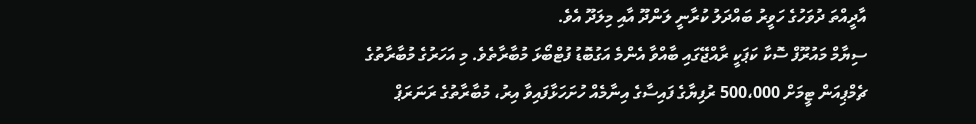އާދީއްތަ ދުވަހުގެ ހަވީރު ބައްދަލު ކުރާނީ ލަންދޫ އާއި މިލަދޫ އެވެ.
ސިޔާމް މައުރޫފް ސޮކާ ކަޕަކީ ރާއްޖޭގައި ބާއްވާ އެންމެ އަގުބޮޑު ފުޓްބޯޅަ މުބާރާތެވެ. މި އަހަރުގެ މުބާރާތުގެ ޗެމްޕިއަން ޓީމަށް 500،000 ރުފިޔާގެ ފައިސާގެ އިނާމެއް ހުށަހަޅާފައިވާ އިރު، މުބާރާތުގެ ރަނަރަޕް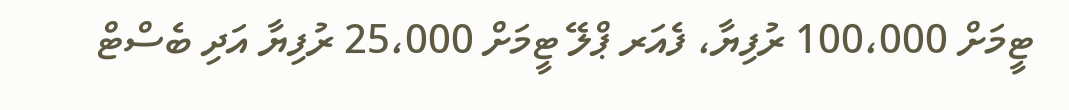ޓީމަށް 100،000 ރުފިޔާ، ފެއަރ ޕްލޭ ޓީމަށް 25،000 ރުފިޔާ އަދި ބެސްޓް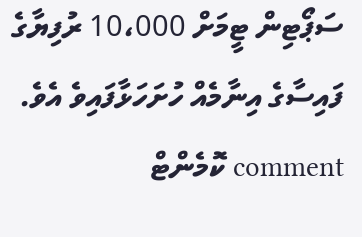ސަޕޯޓިން ޓީމަށް 10،000 ރުފިޔާގެ ފައިސާގެ އިނާމެއް ހުށަހަޅާފައިވެ އެވެ.
comment ކޮމެންޓް